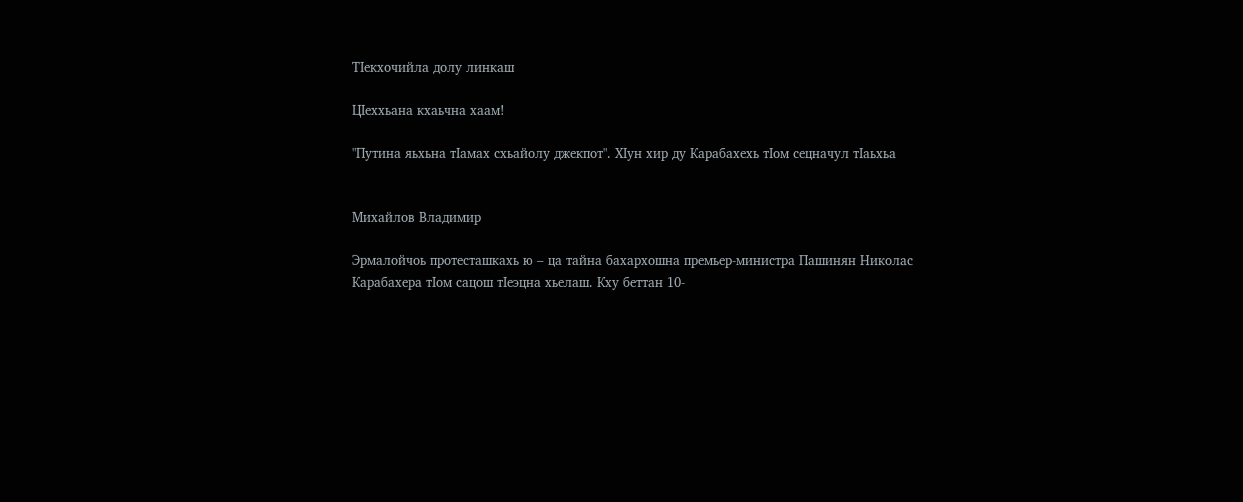ТIекхочийла долу линкаш

ЦIеххьана кхаьчна хаам!

"Путина яьхьна тIамах схьайолу джекпот". ХIун хир ду Карабахехь тIом сецначул тIаьхьа


Михайлов Владимир

Эрмалойчоь протесташкахь ю – ца тайна бахархошна премьер-министра Пашинян Николас Карабахера тIом сацош тIеэцна хьелаш. Кху беттан 10-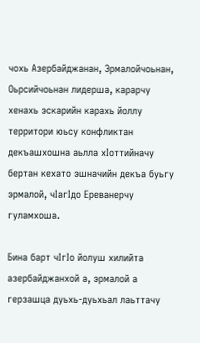чохь Азербайджанан, Эрмалойчоьнан, Оьрсийчоьнан лидерша, карарчу хенахь эскарийн карахь йоллу территори юьсу конфликтан декъашхошна аьлла хIоттийначу бертан кехато эшначийн декъа буьгу эрмалой, чIагIдо Ереванерчу гуламхоша.

Бина барт чIгIо йолуш хилийта азербайджанхой а, эрмалой а герзашца дуьхь-дуьхьал лаьттачу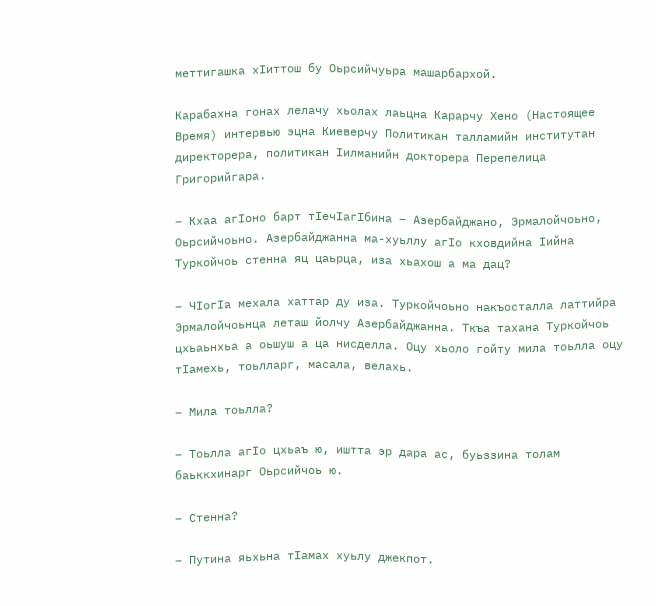меттигашка хIиттош бу Оьрсийчуьра машарбархой.

Карабахна гонах лелачу хьолах лаьцна Карарчу Хено (Настоящее Время) интервью эцна Киеверчу Политикан талламийн институтан директорера, политикан Iилманийн докторера Перепелица Григорийгара.

– Кхаа агIоно барт тIечIагIбина – Азербайджано, Эрмалойчоьно, Оьрсийчоьно. Азербайджанна ма-хуьллу агIо кховдийна Iийна Туркойчоь стенна яц цаьрца, иза хьахош а ма дац?

– ЧIогIа мехала хаттар ду иза. Туркойчоьно накъосталла латтийра Эрмалойчоьнца леташ йолчу Азербайджанна. Ткъа тахана Туркойчоь цхьаьнхьа а оьшуш а ца нисделла. Оцу хьоло гойту мила тоьлла оцу тIамехь, тоьлларг, масала, велахь.

– Мила тоьлла?

– Тоьлла агIо цхьаъ ю, иштта эр дара ас, буьззина толам баьккхинарг Оьрсийчоь ю.

– Стенна?

– Путина яьхьна тIамах хуьлу джекпот.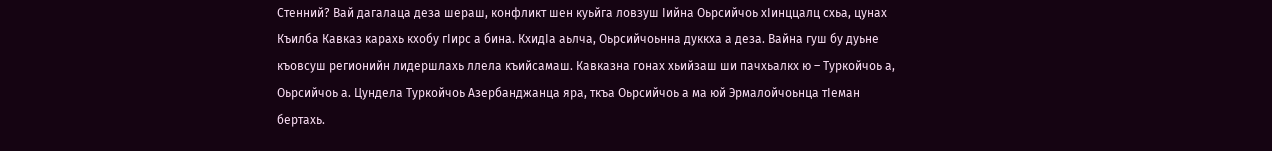Стенний? Вай дагалаца деза шераш, конфликт шен куьйга ловзуш Iийна Оьрсийчоь хIинццалц схьа, цунах Къилба Кавказ карахь кхобу гIирс а бина. КхидIа аьлча, Оьрсийчоьнна дуккха а деза. Вайна гуш бу дуьне къовсуш регионийн лидершлахь ллела къийсамаш. Кавказна гонах хьийзаш ши пачхьалкх ю – Туркойчоь а, Оьрсийчоь а. Цундела Туркойчоь Азербанджанца яра, ткъа Оьрсийчоь а ма юй Эрмалойчоьнца тIеман бертахь.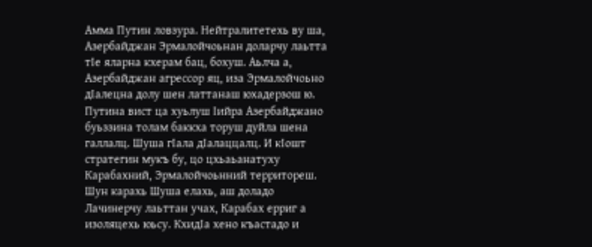Амма Путин ловзура. Нейтралитетехь ву ша, Азербайджан Эрмалойчоьнан доларчу лаьтта тIе яларна кхерам бац, бохуш. Аьлча а, Азербайджан агрессор яц, иза Эрмалойчоьно дIалецна долу шен латтанаш юхадерзош ю. Путина вист ца хуьлуш Iийра Азербайджано буьззина толам баккха торуш дуйла шена галлалц. Шуша гIала дIалаццалц. И кIошт стратегин мукъ бу, цо цхьаьанатуху Карабахний, Эрмалойчоьнний территореш. Шун карахь Шуша елахь, аш доладо Лачинерчу лаьттан учах, Карабах ерриг а изоляцехь юьсу. КхидIа хено къастадо и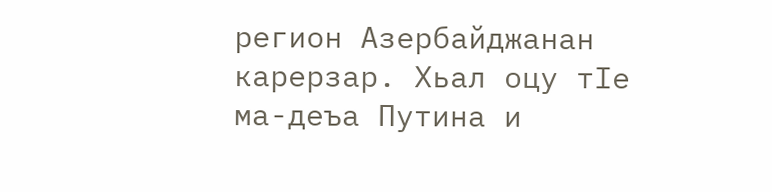регион Азербайджанан карерзар. Хьал оцу тIе ма-деъа Путина и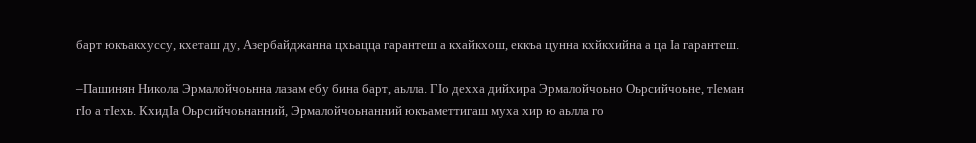барт юкъакхуссу, кхеташ ду, Азербайджанна цхьацца гарантеш а кхайкхош, еккъа цунна кхйкхийна а ца Iа гарантеш.

–Пашинян Никола Эрмалойчоьнна лазам ебу бина барт, аьлла. ГIо дехха дийхира Эрмалойчоьно Оьрсийчоьне, тIеман гIо а тIехь. КхидIа Оьрсийчоьнанний, Эрмалойчоьнанний юкъаметтигаш муха хир ю аьлла го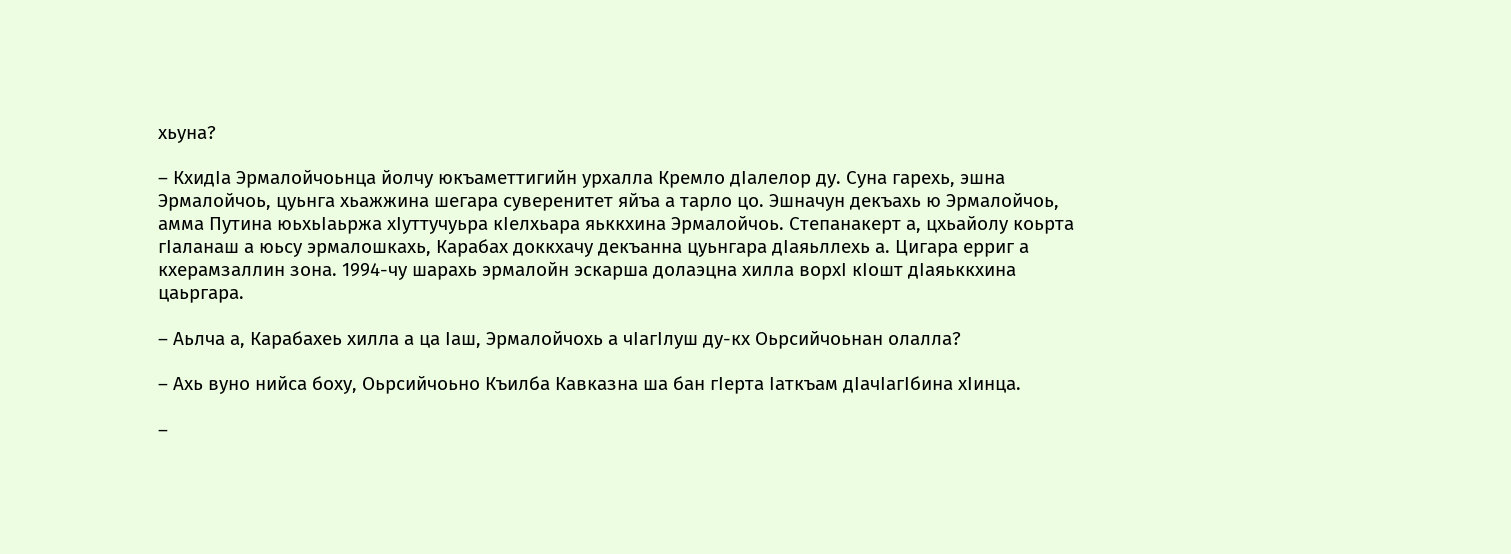хьуна?

– КхидIа Эрмалойчоьнца йолчу юкъаметтигийн урхалла Кремло дIалелор ду. Суна гарехь, эшна Эрмалойчоь, цуьнга хьажжина шегара суверенитет яйъа а тарло цо. Эшначун декъахь ю Эрмалойчоь, амма Путина юьхьIаьржа хIуттучуьра кIелхьара яьккхина Эрмалойчоь. Степанакерт а, цхьайолу коьрта гIаланаш а юьсу эрмалошкахь, Карабах доккхачу декъанна цуьнгара дIаяьллехь а. Цигара ерриг а кхерамзаллин зона. 1994-чу шарахь эрмалойн эскарша долаэцна хилла ворхI кIошт дIаяьккхина цаьргара.

– Аьлча а, Карабахеь хилла а ца Iаш, Эрмалойчохь а чIагIлуш ду-кх Оьрсийчоьнан олалла?

– Ахь вуно нийса боху, Оьрсийчоьно Къилба Кавказна ша бан гIерта Iаткъам дIачIагIбина хIинца.

–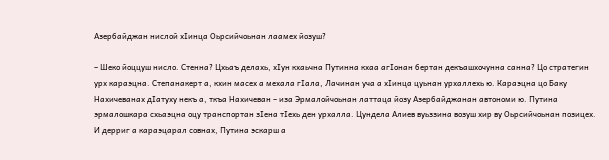Азербайджан нислой хIинца Оьрсийчоьнан лаамех йозуш?

– Шеко йоццуш нисло. Стенна? Цхьаъ делахь, хIун кхаьчна Путинна кхаа агIонан бертан декъашхочунна санна? Цо стратегин урх караэцна. Степанакерт а, кхин масех а мехала гIала, Лачинан уча а хIинца цуьнан урхаллехь ю. Караэцна цо Баку Нахичеванах дIатуху некъ а, ткъа Нахичеван – иза Эрмалойчоьнан латтаца йозу Азербайджанан автономи ю. Путина эрмалошкара схьаэцна оцу транспортан зIена тIехь ден урхалла. Цундела Алиев вуьззина возуш хир ву Оьрсийчоьнан позицех. И дерриг а караэцарал совнах, Путина эскарш а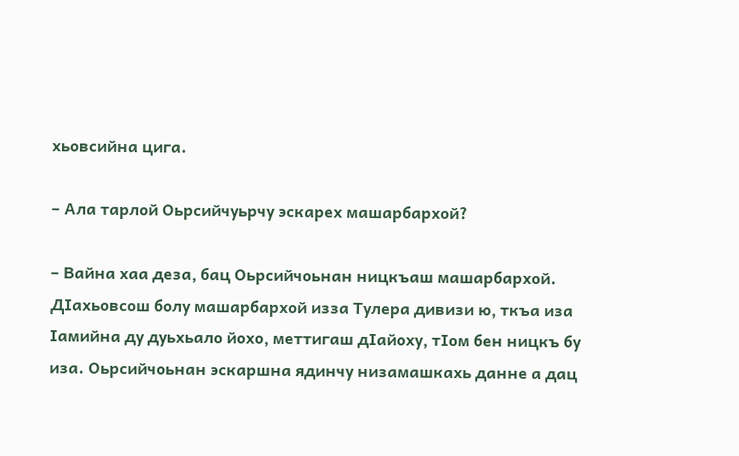хьовсийна цига.

– Ала тарлой Оьрсийчуьрчу эскарех машарбархой?

– Вайна хаа деза, бац Оьрсийчоьнан ницкъаш машарбархой. ДIахьовсош болу машарбархой изза Тулера дивизи ю, ткъа иза Iамийна ду дуьхьало йохо, меттигаш дIайоху, тIом бен ницкъ бу иза. Оьрсийчоьнан эскаршна ядинчу низамашкахь данне а дац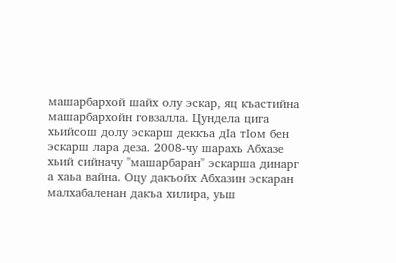машарбархой шайх олу эскар, яц къастийна машарбархойн говзалла. Цундела цига хьийсош долу эскарш деккъа дIа тIом бен эскарш лара деза. 2008-чу шарахь Абхазе хьий сийначу "машарбаран" эскарша динарг а хаьа вайна. Оцу дакъойх Абхазин эскаран малхабаленан дакъа хилира, уьш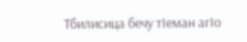Тбилисица бечу тIеман агIо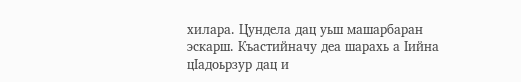хилара. Цундела дац уьш машарбаран эскарш. Къастийначу деа шарахь а Iийна цIадоьрзур дац и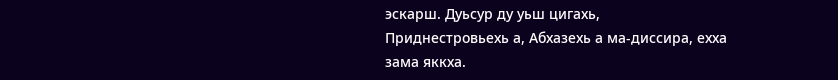эскарш. Дуьсур ду уьш цигахь, Приднестровьехь а, Абхазехь а ма-диссира, ехха зама яккха.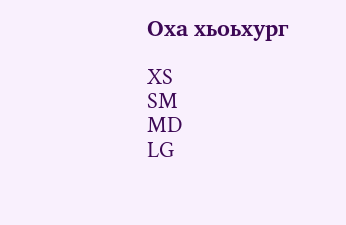Оха хьоьхург

XS
SM
MD
LG